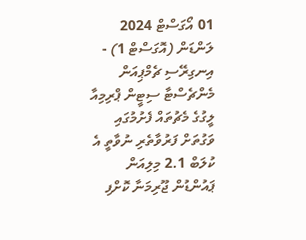01 އޯގަސްޓް 2024
ލަންޑަން (އޮގަސްޓް 1) - އިނގިރޭސި ޗެމްޕިއަން މެންޗެސްޓާ ސިޓީން ޕްރިމިއާ ލީގުގެ މެޗުތައް ފެށުމުގައި ވަގުތަށް ފަރުވާތެރި ނުވާތީ އެ ކުލަބް 2.1 މިލިއަން ޕައުންޑުން ޖޫރިމަނާ ކޮށްފި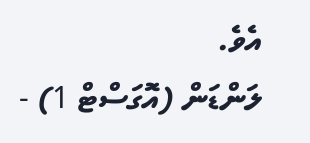އެވެ.
ލަންޑަން (އޮގަސްޓް 1) -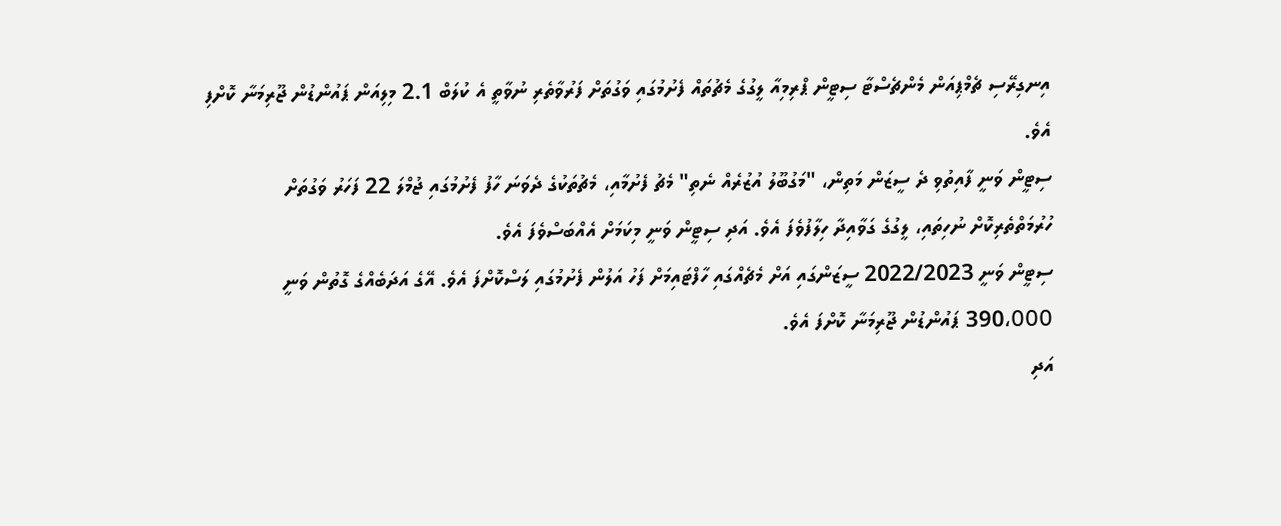އިނގިރޭސި ޗެމްޕިއަން މެންޗެސްޓާ ސިޓީން ޕްރިމިއާ ލީގުގެ މެޗުތައް ފެށުމުގައި ވަގުތަށް ފަރުވާތެރި ނުވާތީ އެ ކުލަބް 2.1 މިލިއަން ޕައުންޑުން ޖޫރިމަނާ ކޮށްފި އެވެ.
ސިޓީން ވަނީ ފާއިތުވި ދެ ސީޒަން މަތިން، "މަގުބޫލު އުޒުރެއް ނެތި" މެޗު ފެށުމާއި، މެޗުތަކުގެ ދެވަނަ ހާފު ފެށުމުގައި ޖުމްލަ 22 ފަހަރު ވަގުތަށް ހުރުމަތްތެރިކޮށް ނުހިތައި، ލީގުގެ ގަވާއިދާ ހިލާފުވެފަ އެވެ. އަދި ސިޓީން ވަނީ މިކަމަށް އެއްބަސްވެފަ އެވެ.
ސިޓީން ވަނީ 2022/2023 ސީޒަންގައި އަށް މެޗެއްގައި ހާފްޓައިމަށް ފަހު އަލުން ފެށުމުގައި ލަސްކޮށްފަ އެވެ. އޭގެ އަދަބެއްގެ ގޮތުން ވަނީ 390،000 ޕައުންޑުން ޖޫރިމަނާ ކޮށްފަ އެވެ.
އަދި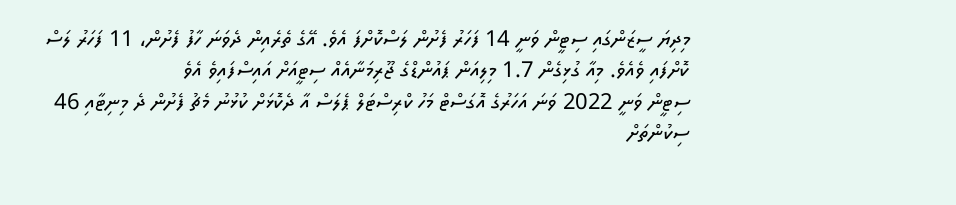މިދިޔަ ސީޒަންގައި ސިޓީން ވަނީ 14 ފަހަރު ފެށުން ލަސްކޮށްފަ އެވެ. އޭގެ ތެރެއިން ދެވަނަ ހާފު ފެށުން، 11 ފަހަރު ލަސް ކޮށްފައި ވެއެވެ. މިއާ ގުޅިގެން 1.7 މިލިއަން ޕައުންޑްގެ ޖޫރިމަނާއެއް ސިޓީއަށް އައިސްފައިވެ އެވެ
ސިޓީން ވަނީ 2022 ވަނަ އަހަރުގެ އޮގަސްޓް މަހު ކްރިސްޓަލް ޕެލަސް އާ ދެކޮޅަށް ކުޅުނު މެޗު ފެށުން ދެ މިނިޓާއި 46 ސިކުންތަށް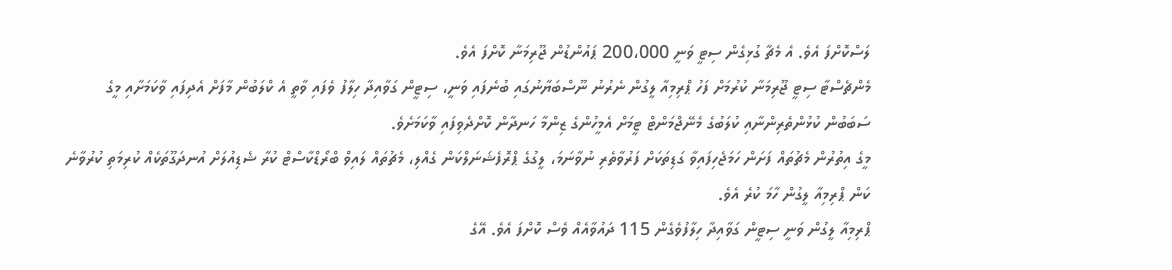ލަސްކޮށްފަ އެވެ. އެ މެޗާ ގުޅިގެން ސިޓީ ވަނީ 200،000 ޕައުންޑުން ޖޫރިމަނާ ކޮށްފަ އެވެ.
މެންޗެސްޓާ ސިޓީ ޖޫރިމަނާ ކުރުމަށް ފަހު ޕްރިމިއާ ލީގުން ނެރުނު ނޫސްބަޔާނުގައި ބުނެފައި ވަނީ، ސިޓީން ގަވާއިދާ ހިލާފު ވެފައި ވާތީ އެ ކްލަބުން މާފަށް އެދިފައި ވާކަމަށާއި މީގެ ސަބަބުން ކުޅުންތެރިންނާއި ކުލަބުގެ މެނޭޖްމަންޓް ޓީމަށް އެމީހުންގެ ޒިންމާ ހަނދާން ކޮށްދެވިފައި ވާކަމަށެވެ.
މީގެ އިތުރުން މެޗުތައް ފަށަން ހަމަޖެހިފައިވާ ގަޑިތަކަށް ފަރުވާތެރި ނުވާނަމަ، ލީގުގެ ޕްރޮފެޝަނަލްކަން ގެއްލި، މެޗުތައް ލައިވް ބްރޯޑްކާސްޓް ކުރާ ޝެޑިއުލަށް އުނދަގޫތަކެއް ކުރިމަތި ކުރުވާނެ ކަން ޕްރިމިއާ ލީގުން ހާމަ ކުރެ އެވެ.
ޕްރިމިއާ ލީގުން ވަނީ ސިޓީން ގަވާއިދާ ހިލާފުވެގެން 115 ދައުވާއެއް ވެސް ކޮށްފަ އެވެ. އޭގެ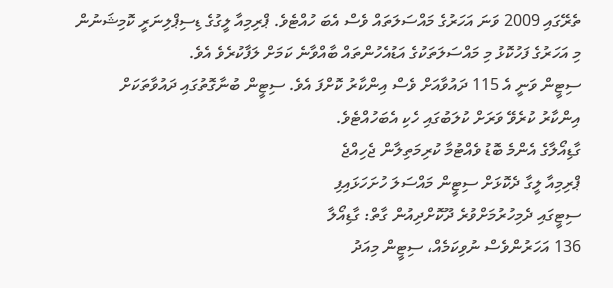ތެރޭގައި 2009 ވަނަ އަހަރުގެ މައްސަލަތައް ވެސް އެބަ ހުއްޓެވެ. ޕްރިމިއާ ލީގުގެ ޑިސިޕްލިނަރީ ކޮމިޝަނުން މި އަހަރުގެ ފަހުކޮޅު މި މައްސަލަތަކުގެ އަޑުއެހުންތައް ބާއްވާނެ ކަމަށް ލަފާކުރެވެ އެވެ.
ސިޓީން ވަނީ އެ 115 ދައުވާއަށް ވެސް އިންކާރު ކޮށްފަ އެވެ. ސިޓީން ބުނާގޮތުގައި ދައުވާތަކަށް އިންކާރު ކުރެވޭ ވަރަށް ކުލަބުގައި ހެކި އެބަހުއްޓެވެ.
ގާޑިއޯލާގެ އެންމެ ބޮޑު ވެއްޓުމާ ކުރިމަތިލާން ޖެހިއްޖެ
ޕްރިމިއާ ލީގާ ދެކޮޅަށް ސިޓީން މައްސަލަ ހުށަހަޅައިފި
ސިޓީގައި ދެމިހުރުމަށްވުރެ ދޫކޮށްދިއުން ގާތް: ގާޑިއޯލާ
136 އަހަރުންވެސް ނުވިކަމެއް، ސިޓީން މިއަދު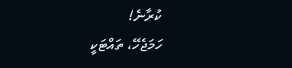ކުރާނެ!
ހަމަޖެހޭ، ތައްޓަކީ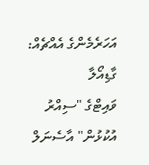އަހަރެމެންގެ އެއްޗެއް: ގާޑިއޯލާ
ވައިޓްގެ "ސިއްރު އުކުޅުން" އާސެނަލް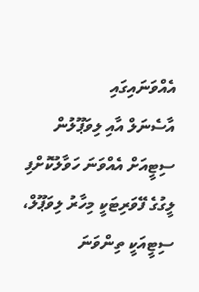އެއްވަނައިގައި
އާސެނަލް އާއި ލިވަޕޫލުން ސިޓީއަށް އެއްވަނަ ހަވާލުކޮށްފި
ލީގުގެ ފޭވަރިޓަކީ މިހާރު ލިވަޕޫލް، ސިޓީއަކީ ތިންވަނަ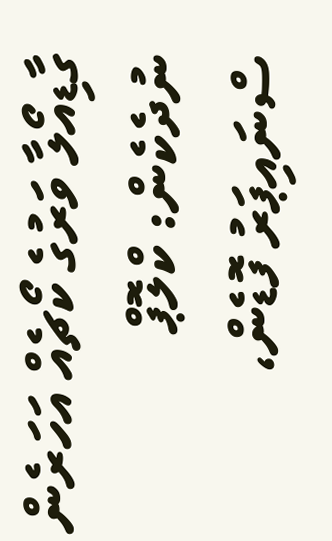ގާޑިއޯލާ ވަރުގެ ކޯޗެއް އަހަރެން ނުދެކެން: ކްލޮޕް
ސްނައިޕަރު ފޮޑެން،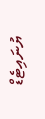ޔުނައިޓެޑް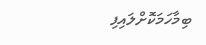ބިމާހަމަކޮށްލައިފި